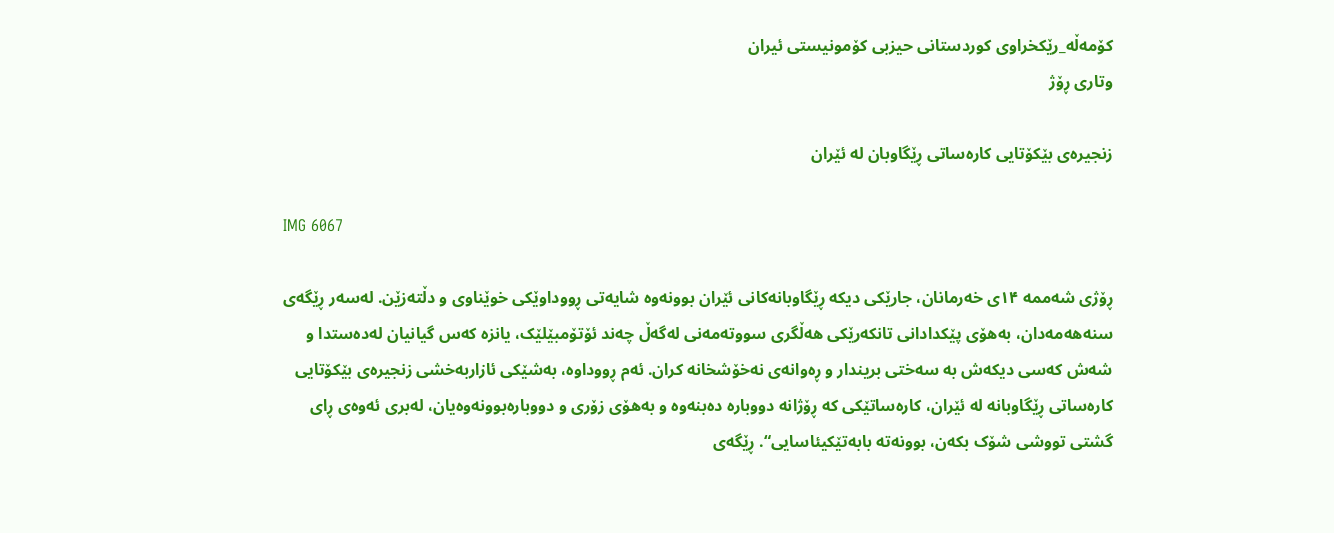کۆمەڵە_رێكخراوی كوردستانی حیزبی كۆمونیستی ئیران
وتاری ڕۆژ

زنجیرەی بێکۆتایی‌ کارەساتی ڕێگاوبان لە ئێران

IMG 6067

ڕۆژی شەممە ۱۴ی خەرمانان، جارێکی دیکە ڕێگاوبانەکانی ئێران بوونەوە شایەتی ڕووداوێکی خوێناوی و دڵتەزێن. لەسەر ڕێگەی سنەهەمەدان، بەهۆی پێکدادانی تانكەرێکی هەڵگری سووتەمەنی لەگەڵ چەند ئۆتۆمبێلێک، یانزە کەس گیانیان لەدەستدا و شەش کەسی دیکەش بە سەختی بریندار و ڕەوانەی نەخۆشخانە کران. ئەم ڕووداوە، بەشێکی ئازاربەخشی زنجیرەی بێکۆتایی‌ کارەساتی ڕێگاوبانە لە ئێران، کارەساتێکی کە ڕۆژانە دووبارە دەبنەوە و بەهۆی زۆری و دووبارەبوونەوەیان، لەبری ئەوەی ڕای گشتی تووشی شۆک بکەن، بوونەتە بابەتێکیئاسایی“. ڕێگەی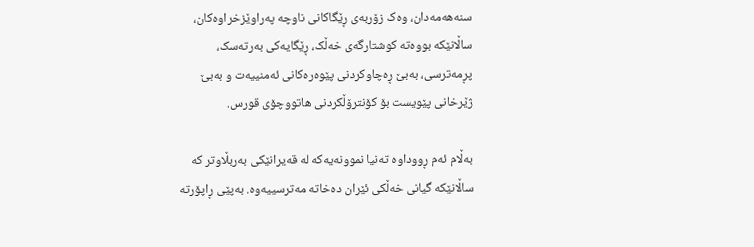سنەهەمەدان، وەک زۆربەی ڕێگاکانی ناوچە پەراوێزخراوەکان، ساڵانێکە بووەتە کوشتارگەی خەڵک، ڕێگایەکی بەرتەسک، پڕمەترسی، بەبێ ڕەچاوکردنی پێوەرەکانی ئەمنییەت و بەبێ ژێرخانی پێویست بۆ کۆنترۆڵکردنی هاتووچۆی قورس.

بەڵام ئەم ڕووداوە تەنیا نموونەیەکە لە قەیرانێکی بەربڵاوتر کە ساڵانێکە گیانی خەڵکی ئێران دەخاتە مەترسییەوە. بەپێی ڕاپۆرتە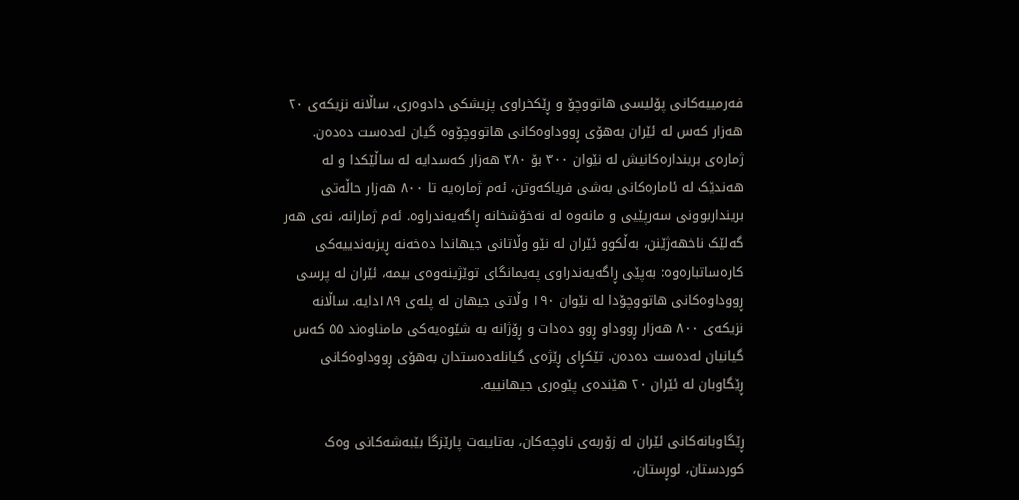فەرمییەکانی پۆلیسی هاتووچۆ و ڕێکخراوی پزیشکی دادوەری، ساڵانە نزیکەی ۲۰ هەزار کەس لە ئێران بەهۆی ڕووداوەکانی هاتووچۆوە گیان لەدەست دەدەن. ژمارەی بریندارەکانیش لە نێوان ۳۰۰ بۆ ۳۸۰ هەزار کەسدایە لە ساڵێکدا و لە هەندێک لە ئامارەکانی بەشی فریاکەوتن، ئەم ژمارەیە تا ۸۰۰ هەزار حاڵەتی برینداربوونی سەرپێیی و مانەوە لە نەخۆشخانە ڕاگەیەندراوە. ئەم ژمارانە، نەی هەر گەلێک ناخهەژێنن، بەڵکوو ئێران لە نێو وڵاتانی جیهاندا دەخەنە ڕیزبەندییەکی کارەساتبارەوە: بەپێی ڕاگەیەندراوی پەیمانگای توێژینەوەی بیمە، ئێران لە پرسی ڕووداوەکانی هاتووچۆدا لە نێوان ۱۹۰ وڵاتی جیهان لە پلەی ۱۸۹دایە. ساڵانە نزیکەی ۸۰۰ هەزار ڕووداو ڕوو دەدات و ڕۆژانە بە شێوەیەکی مامناوەند ۵۵ کەس گیانیان لەدەست دەدەن. تێکڕای ڕێژەی گیانلەدەستدان بەهۆی ڕووداوەکانی ڕێگاوبان لە ئێران ۲۰ هێندەی پێوەری جیهانییە.

ڕێگاوبانەکانی ئێران لە زۆربەی ناوچەکان، بەتایبەت پارێزگا بێبەشەکانی وەک کوردستان، لوڕستان،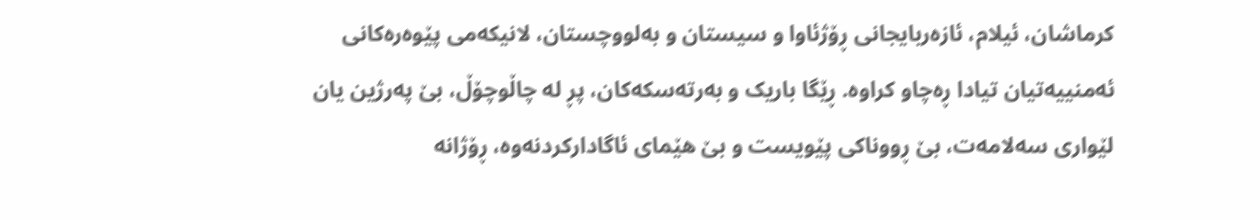کرماشان، ئیلام، ئازەربایجانی ڕۆژئاوا و سیستان و بەلووچستان، لانیکەمی پێوەرەکانی ئەمنییەتیان تیادا ڕەچاو کراوە. ڕێگا باریک و بەرتەسکەکان، پڕ لە چاڵوچۆڵ، بێ پەرژین یان لێواری سەلامەت، بێ ڕووناکی پێویست و بێ هێمای ئاگادارکردنەوە، ڕۆژانە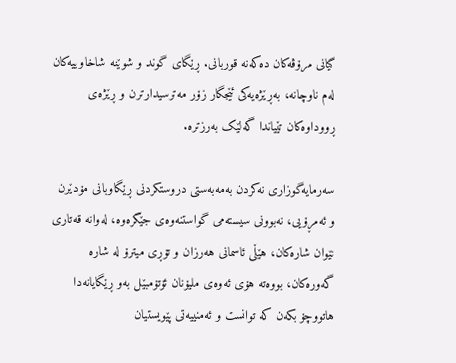گیانی مرۆڤەکان دەکەنە قوربانی. ڕێگای گوند و شوێنە شاخاوییەکان لەم ناوچانە، بەڕێژەیەکی ئێجگار زۆر مەترسیدارترن و ڕێژەی ڕووداوەکان تێیاندا گەلێک بەرزترە.

سەرمایەگوزاری نەکردن بەمەبەستی دروستکردنی ڕێگاوبانی مۆدێرن و ئەمڕۆیی، نەبوونی سیستەمی گواستنەوەی جێگرەوە، لەوانە قەتاری نێوان شارەکان، هێڵی ئاسمانی هەرزان و تۆڕی میترۆ لە شارە گەورەکان، بووەتە هۆی ئەوەی ملیۆنان ئۆتۆمبێل بەو ڕێگایانەدا هاتووچۆ بکەن کە توانست و ئەمنییەتی پێویستیان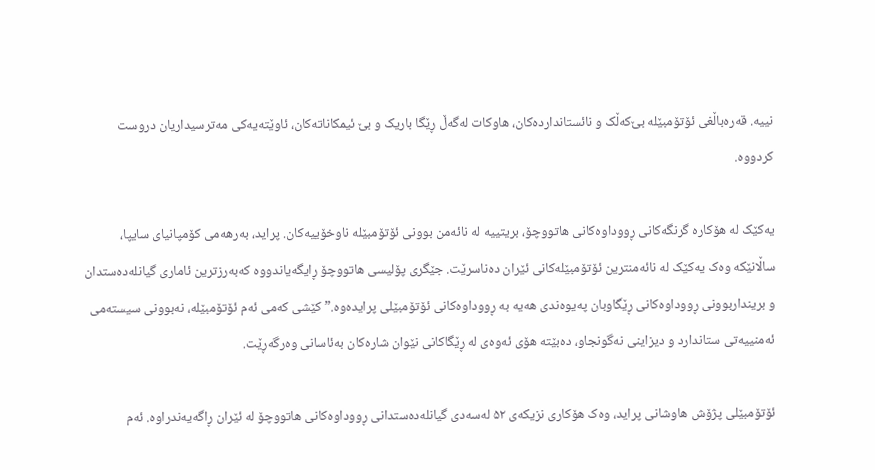نییە. قەرەباڵغی ئۆتۆمبێلە بێ‌کەڵک و نائستانداردەکان، هاوکات لەگەڵ ڕێگا باریک و بێ‌ ئیمکاناتەکان، ئاوێتەیەکی مەترسیداریان دروست کردووە.

یەکێک لە هۆکارە گرنگەکانی ڕووداوەکانی هاتووچۆ، بریتییە لە نائەمن بوونی ئۆتۆمبێلە ناوخۆییەکان. پراید، بەرهەمی کۆمپانیای سایپا، ساڵانێکە وەک یەکێک لە نائەمنترین ئۆتۆمبێلەکانی ئێران دەناسرێت. جێگری پۆلیسی هاتووچۆ ڕایگەیاندووە کەبەرزترین ئاماری گیانلەدەستدان و برینداربوونی ڕووداوەکانی ڕێگاوبان پەیوەندی هەیە بە ڕووداوەکانی ئۆتۆمبێلی پرایدەوە.” کێشی کەمی ئەم ئۆتۆمبێلە، نەبوونی سیستەمی ئەمنییەتی ستاندارد و دیزاینی نەگونجاو، دەبێتە هۆی ئەوەی لە ڕێگاکانی نێوان‌ شارەکان بەئاسانی وەرگەڕێت.

ئۆتۆمبێلی پژۆش هاوشانی پراید، وەک هۆکاری نزیکەی ۵۲ لەسەدی گیانلەدەستدانی ڕووداوەکانی هاتووچۆ لە ئێران ڕاگەیەندراوە. ئەم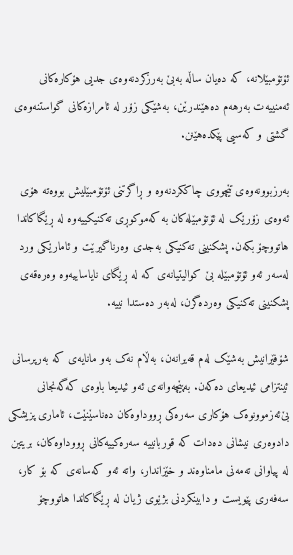ئۆتۆمبێلانە، کە دەیان ساڵە بەبێ بەرزکردنەوەی جدیی هۆکارەکانی ئەمنییەت بەرهەم دەهێندرێن، بەشێکی زۆر لە ئامرازەکانی گواستنەوەی گشتی و کەسیی پێکدەهێنن.

بەرزبوونەوەی تێچووی چاککردنەوە و ڕاگرتنی ئۆتۆمبێلیش بووەتە هۆی ئەوەی زۆرێک لە ئۆتۆمبێلەکان بە کەموکوڕی تەکنیکییەوە لە ڕێگاکاندا هاتووچۆ بکەن. پشکنینی تەکنیکی بەجدی وەرناگیرێت و ئامارێکی ورد لەسەر ئەو ئۆتۆمبێلە بێ کوالیتیانەی کە لە ڕێگای نایاساییەوە وەرەقەی پشکنینی تەکنیکی وەردەگرن، لەبەر دەستدا نییە.

شۆفێرانیش بەشێک لەم قەیرانەن، بەڵام نەک بەو مانایەی کە بەرپرسانی ئینتزامی ئیدیعای دەکەن. بەپێچەوانەی ئەو ئیدیعا باوەی کەگەنجانی بێ‌ئەزموونوەک هۆکاری سەرەکی ڕووداوەکان دەناسێنێت، ئاماری پزیشکی دادوەری نیشانی دەدات کە قوربانییە سەرەکییەکانی ڕووداوەکان، بریتین له پیاوانی تەمەنی مامناوەند و خێزاندار، واتە ئەو کەسانەی کە بۆ کار، سەفەری پێویست و دابینکردنی بژێوی ژیان لە ڕێگاکاندا هاتووچۆ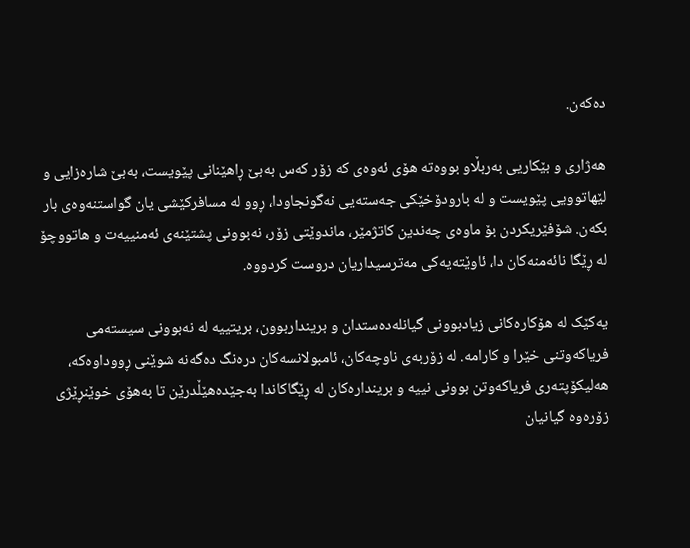دەکەن.

هەژاری و بێکاریی بەربڵاو بووەتە هۆی ئەوەی کە زۆر کەس بەبێ ڕاهێنانی پێویست، بەبێ شارەزایی و لێهاتوویی پێویست و لە بارودۆخێکی جەستەیی نەگونجاودا، ڕوو لە مسافرکێشی یان گواستنەوەی بار بکەن. شۆفێریکردن بۆ ماوەی چەندین کاتژمێر، ماندوێتی زۆر، نەبوونی پشتێنەی ئەمنییەت و هاتووچۆ لە ڕێگا نائەمنەکان دا، ئاوێتەیەکی مەترسیداریان دروست کردووە.

یەکێک لە هۆکارەکانی زیادبوونی گیانلەدەستدان و برینداربوون، بریتییە لە نەبوونی سیستەمی فریاکەوتنی خێرا و کارامە. لە زۆربەی ناوچەکان، ئامبولانسەکان درەنگ دەگەنە شوێنی ڕووداوەکە، هەلیکۆپتەری فریاکەوتن بوونی نییە و بریندارەکان لە ڕێگاکاندا بەجێدەهێڵدرێن تا بەهۆی خوێنڕێژی زۆرەوە گیانیان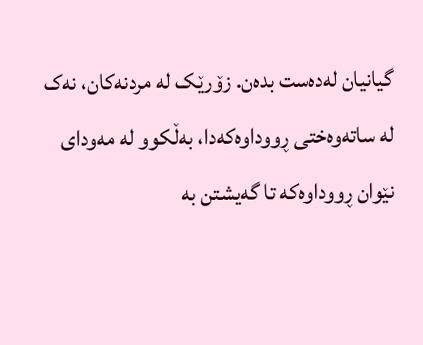گیانیان لەدەست بدەن. زۆرێک لە مردنەکان، نەک لە ساتەوەختی ڕووداوەکەدا، بەڵکوو لە مەودای نێوان ڕووداوەکە تا گەیشتن بە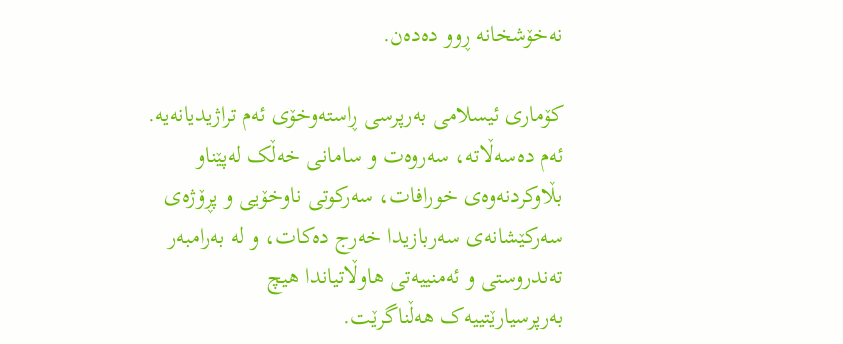نەخۆشخانە ڕوو دەدەن.

کۆماری ئیسلامی بەرپرسی ڕاستەوخۆی ئەم تراژیدیانەیە. ئەم دەسەڵاتە، سەروەت و سامانی خەڵک لەپێناو بڵاوکردنەوەی خورافات، سەرکوتی ناوخۆیی و پڕۆژەی سەرکێشانەی سەربازیدا خەرج دەکات، و لە بەرامبەر تەندروستی و ئەمنییەتی هاوڵاتیاندا هیچ بەرپرسیارێتییەک هەڵناگرێت.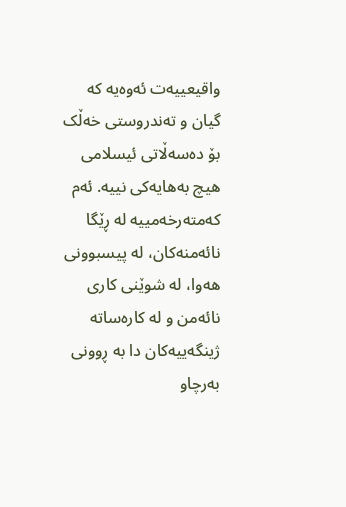واقیعییەت ئەوەیە کە گیان و تەندروستی خەڵک بۆ دەسەڵاتی ئیسلامی هیچ بەهایەکی نییە. ئەم کەمتەرخەمییە لە ڕێگا نائەمنەکان، لە پیسبوونی هەوا، لە شوێنی کاری نائەمن و لە کارەساتە ژینگەییەکان دا بە ڕوونی بەرچاو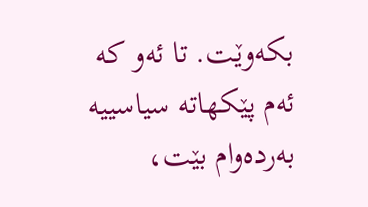بکەوێت. تا ئەو کە ئەم پێکهاتە سیاسییە بەردەوام بێت،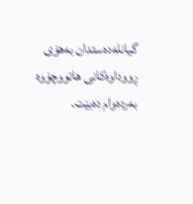گیانلەدەستدان بەهۆی ڕووداوەکانی هاتووچۆوە بەردەوام دەبێت.